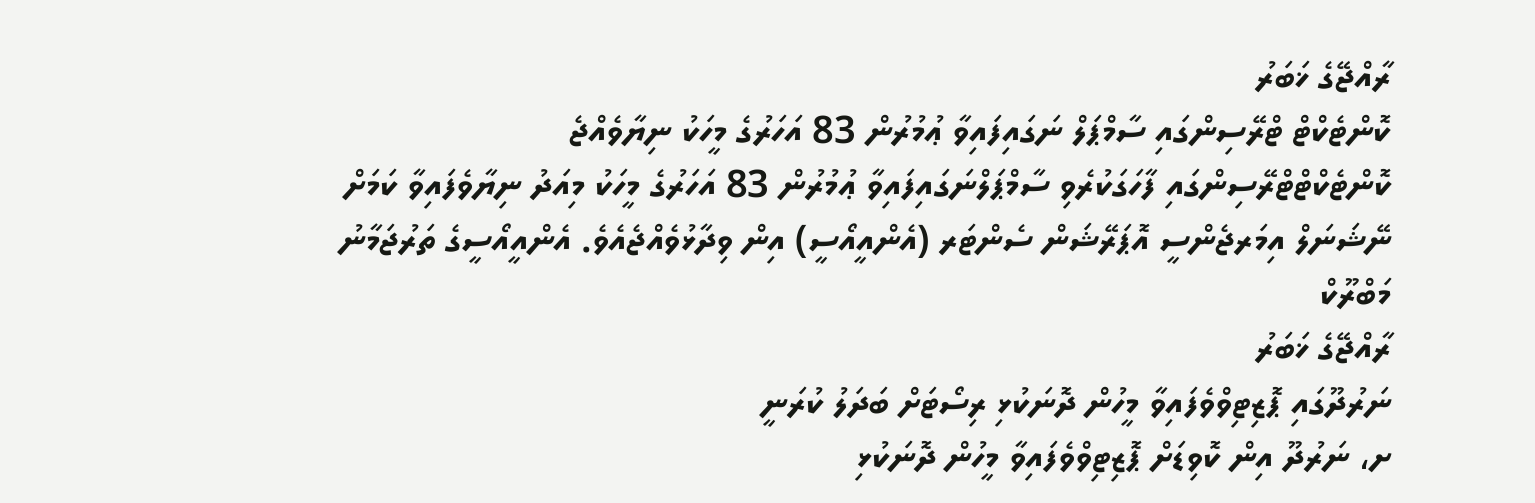ރާއްޖޭގެ ޚަބަރު
ކޮންޓެކްޓް ޓްރޭސިންގައި ސާމްޕަލް ނަގައިފައިވާ ޢުމުރުން 83 އަހަރުގެ މީހަކު ނިޔާވެއްޖެ
ކޮންޓެކްޓްޓްރޭސިންގައި ފާހަގަކުރެވި ސާމްޕަލްނަގައިފައިވާ ޢުމުރުން 83 އަހަރުގެ މީހަކު މިއަދު ނިޔާވެފައިވާ ކަމަށް ނޭޝަނަލް އިމަރޖެންސީ އޮޕަރޭޝަން ސެންޓަރ (އެންއީއޯސީ) އިން ވިދާޅުވެއްޖެއެވެ. އެންއީއޯސީގެ ތަރުޖަމާނު މަބްރޫކް
ރާއްޖޭގެ ޚަބަރު
ނަރުދޫގައި ޕޮޒިޓިވްވެފައިވާ މީހުން ދޮނަކުޅި ރިސޯޓަށް ބަދަލު ކުރަނީ
ށ، ނަރުދޫ އިން ކޮވިޑަށް ޕޮޒިޓިވްވެފައިވާ މީހުން ދޮނަކުޅި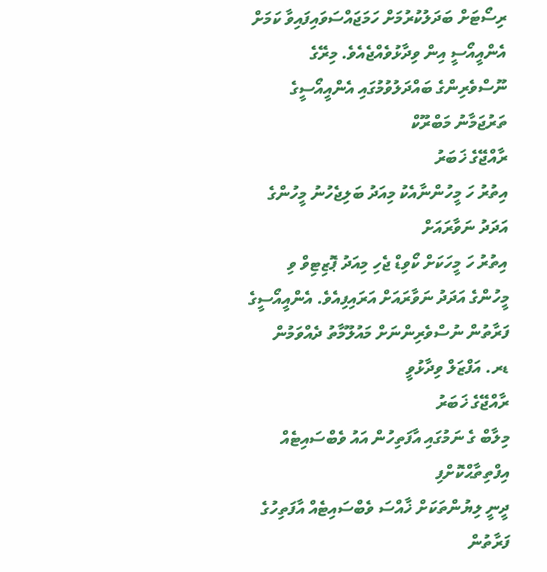ރިސޯޓަށް ބަދަލުކުރުމަށް ހަމަޖައްސަވައިފައިވާ ކަމަށް އެންއީއޯސީ އިން ވިދާޅުވެއްޖެއެވެ. މިރޭގެ ނޫސްވެރިންގެ ބައްދަލުވުމުގައި އެންއީއޯސީގެ ތަރުޖަމާނު މަބްރޫކް
ރާއްޖޭގެ ޚަބަރު
އިތުރު ހަ މީހުންނާއެކު މިއަދު ބަލިޖެހުނު މީހުންގެ އަދަދު ނަވާރައަށް
އިތުރު ހަ މީހަކަށް ކޯވިޑް ޖެހި މިއަދު ޕޮޒިޓިވް ވި މީހުންގެ އަދަދު ނަވާރައަށް އަރައިފިއެވެ. އެންއީއޯސީގެ ފަރާތުން ނުސްވެރިންނަށް މައުލޫމާތު ދެއްވަމުން ޑރ. އަފްޒަލް ވިދާޅުވީ
ރާއްޖޭގެ ޚަބަރު
މިލާބް ގެ ނަމުގައި އާފަތިހުން އައު ވެބްސައިޓެއް އިފްތިތާޙްކޮށްފި
ދީނީ ލިޔުންތަކަށް ޚާއްސަ ވެބްސައިޓެއް އާފަތިހުގެ ފަރާތުން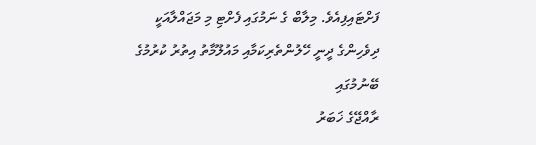ފަށްޓައިފިއެވެ. މިލާބް ގެ ނަމުގައި ފެށްޓި މި މަޖައްލާއަކީ ދިވެހިންގެ ދީނީ ހޭލުންތެރިކަމާއި މައުލޫމާތު އިތުރު ކުރުމުގެ ބޭނުމުގައި
ރާއްޖޭގެ ޚަބަރު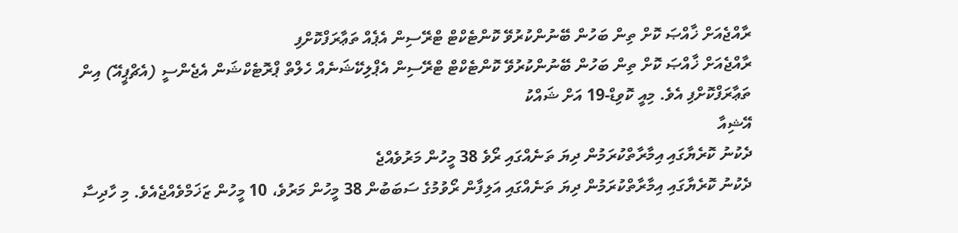ރާއްޖެއަށް ޚާއްޞަ ކޮށް ތިން ބަހުން ބޭނުންކުރުވޭ ކޮންޓެކްޓް ޓްރޭސިން އެޕެއް ތަޢާރަފްކޮށްފި
ރާއްޖެއަށް ޚާއްޞަ ކޮށް ތިން ބަހުން ބޭނުންކުރުވޭ ކޮންޓެކްޓް ޓްރޭސިން އެޕްލިކޭޝަނެއް ހެލްތް ޕްރޮޓެކްޝަން އެޖެންސީ (އެޗްޕީއޭ) އިން ތަޢާރަފްކޮށްފި އެވެ. މިއީ ކޮވިޑް-19 އަށް ޝައްކު
އޭޝިއާ
ދެކުނު ކޮރެޔާގައި އިމާރާތްކުރަމުން ދިޔަ ތަނެއްގައި ރޯވެ 38 މީހުން މަރުވެއްޖެ
ދެކުނު ކޮރެޔާގައި އިމާރާތްކުރަމުން ދިޔަ ތަނެއްގައި އަލިފާން ރޯވުމުގެ ސަބަބުން 38 މީހުން މަރުވެ، 10 މީހުން ޒަޚަމްވެއްޖެއެވެ. މި ހާދިސާ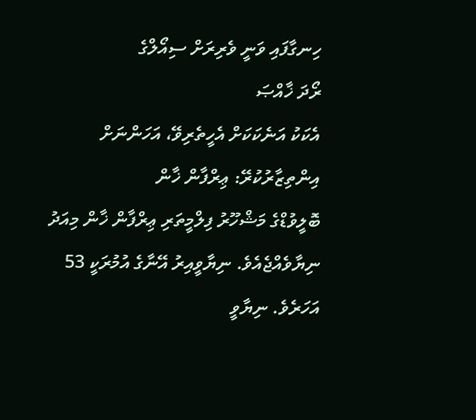ހިނގާފައި ވަނީ ވެރިރަށް ސިއޯލްގެ
ރޯދަ ޚާއްޞަ
އެކަކު އަނެކަކަށް އެހީތެރިވޭ، އަހަންނަށް އިންތިޒާރުކުރޭ: ޢިރްފާން ޚާން
ބޮލީވުޑްގެ މަޝްހޫރު ފިލްމީތަރި ޢިރްފާން ޚާން މިއަދު ނިޔާވެއްޖެއެވެ. ނިޔާވީއިރު އޭނާގެ އުމުރަކީ 53 އަހަރެވެ. ނިޔާވީ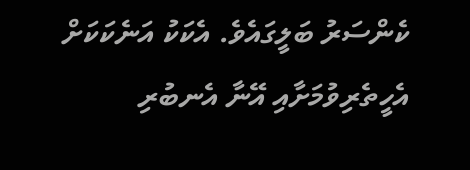ކެންސަރު ބަލީގައެވެ. އެކަކު އަނެކަކަށް އެހީތެރިވުމަށާއި އޭނާ އެނބުރި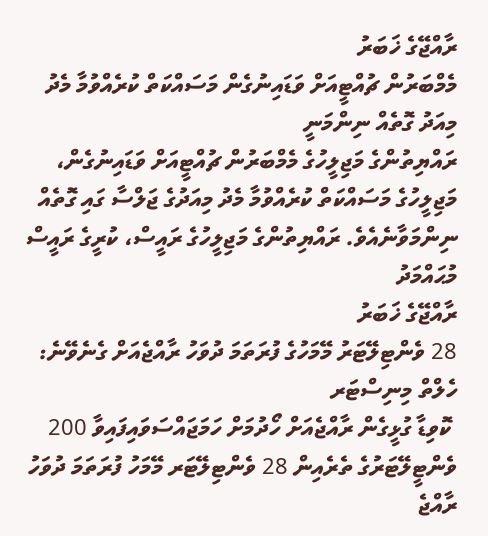ރާއްޖޭގެ ޚަބަރު
މެމްބަރުން ޗުއްޓީއަށް ވަޑައިނުގެން މަސައްކަތް ކުރެއްވުމާ މެދު މިއަދު ގޮތެއް ނިންމަނީ
ރައްޔިތުންގެ މަޖިލީހުގެ މެމްބަރުން ޗުއްޓީއަށް ވަޑައިނުގެން، މަޖިލީހުގެ މަސައްކަތް ކުރެއްވުމާ މެދު މިއަދުގެ ޖަލްސާ ގައި ގޮތެއް ނިންމަވާނެއެވެ. ރައްޔިތުންގެ މަޖިލީހުގެ ރައީސް، ކުރީގެ ރައީސް މުޙައްމަދު
ރާއްޖޭގެ ޚަބަރު
28 ވެންޓިލޭޓަރު މޭމަހުގެ ފުރަތަމަ ދުވަހު ރާއްޖެއަށް ގެނެވޭނެ: ހެލްތް މިނިސްޓަރ
 ކޮވިޑާ ގުޅީގެން ރާއްޖެއަށް ހޯދުމަށް ހަމަޖައްސަވައިފައިވާ 200 ވެންޓީލޭޓަރުގެ ތެރެއިން 28 ވެންޓިލޭޓަރ މޭމަހު ފުރަތަމަ ދުވަހު ރާއްޖެ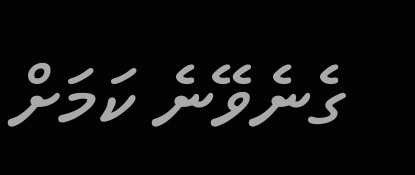ގެނެވޭނެ ކަމަށް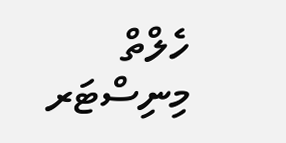ހެލްތް މިނިސްޓަރ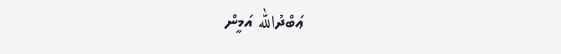ޢަބްދުالله އަމީން